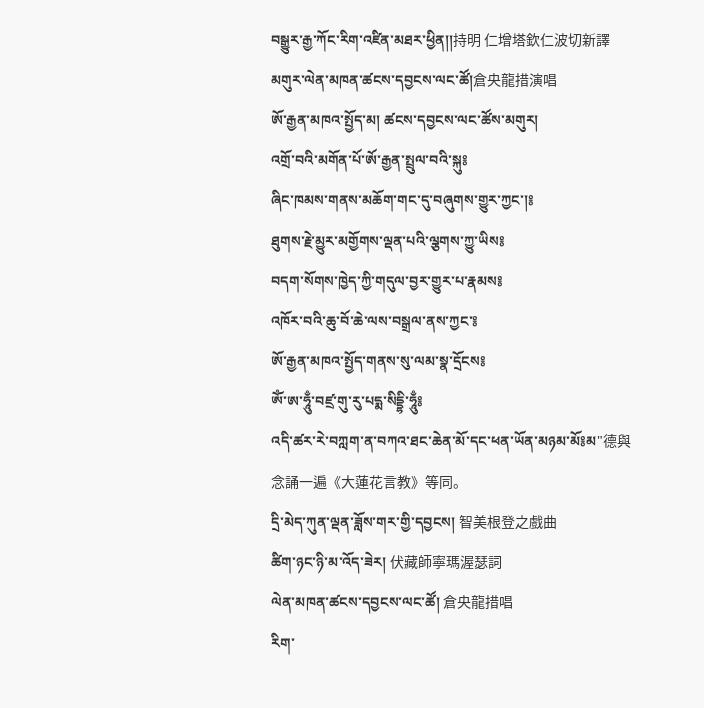བསྒྱུར་རྒྱ་ཀོང་རིག་འཛིན་མཐར་ཕྱིན།།持明 仁增塔欽仁波切新譯
མགུར་ལེན་མཁན་ཚངས་དབྱངས་ལང་ཚོ།倉央龍措演唱
ཨོ་རྒྱན་མཁའ་སྤྱོད་མ། ཚངས་དབྱངས་ལང་ཚོས་མགུར།
འགྲོ་བའི་མགོན་པོ་ཨོ་རྒྱན་སྤྲུལ་བའི་སྐུ༔
ཞིང་ཁམས་གནས་མཆོག་གང་དུ་བཞུགས་གྱུར་ཀྱང་།༔
ཐུགས་རྗེ་མྱུར་མགྱོགས་ལྡན་པའི་ལྕགས་ཀྱུ་ཡིས༔
བདག་སོགས་ཁྱེད་ཀྱི་གདུལ་བྱར་གྱུར་པ་རྣམས༔
འཁོར་བའི་ཆུ་བོ་ཆེ་ལས་བསྒྲལ་ནས་ཀྱང་༔
ཨོ་རྒྱན་མཁའ་སྤྱོད་གནས་སུ་ལམ་སྣ་དྲོངས༔
ཨོཾ་ཨ་ཧཱུྃ་བཛྲ་གུ་རུ་པདྨ་སིདྡྷི་ཧཱུྃ༔
འདི་ཚར་རེ་བཀླག་ན་བཀའ་ཐང་ཆེན་མོ་དང་ཕན་ཡོན་མཉམ་མོ༔མ"德與念誦一遍《大蓮花言教》等同。
དྲི་མེད་ཀུན་ལྡན་ཟློས་གར་གྱི་དབྱངས། 智美根登之戲曲
ཚིག་ཉང་ཉི་མ་འོད་ཟེར། 伏藏師寧瑪渥瑟詞
ལེན་མཁན་ཚངས་དབྱངས་ལང་ཚོ། 倉央龍措唱
རིག་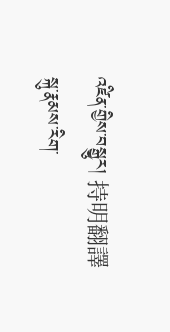འཛིན་གྱིས་བསྒྱུར། 持明翻譯
སྐུ་རྣམས་རིག་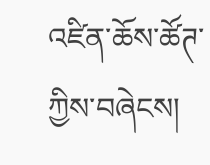འཛིན་ཆོས་ཚོཊ་ཀྱིས་བཞེངས།